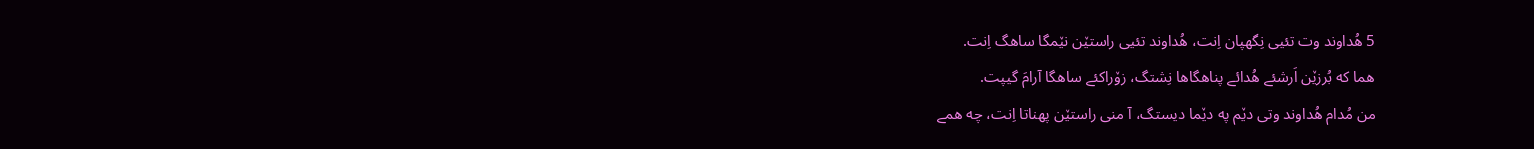5 هُداوند وت تئیی نِگهپان اِنت، هُداوند تئیی راستێن نێمگا ساهگ اِنت.
هما که بُرزێن اَرشئے هُدائے پناهگاها نِشتگ، زۆراکئے ساهگا آرامَ گیپت.
من مُدام هُداوند وتی دێم په دێما دیستگ، آ منی راستێن پهناتا اِنت، چه همے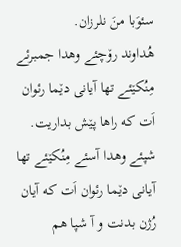سئوَبا منَ نلرزان.
هُداوند رۆچئے وهدا جمبرئے مِنُکێئے تها آیانی دێما رئوان اَت که راها پێش بداریت. شپئے وهدا آسئے مِنُکێئے تها آیانی دێما رئوان اَت که آیان رُژن بدنت و آ شپا هم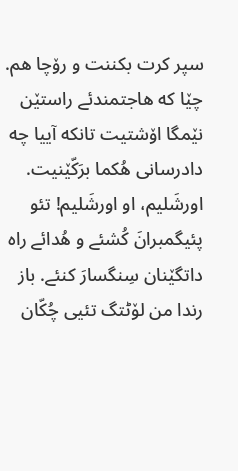سپر کرت بکننت و رۆچا هم.
چێا که هاجتمندئے راستێن نێمگا اۆشتیت تانکه آییا چه دادرسانی هُکما برَکّێنیت.
اورشَلیم، او اورشَلیم! تئو پئیگمبرانَ کُشئے و هُدائے راه داتگێنان سِنگسارَ کنئے. باز رندا من لۆٹتگ تئیی چُکّان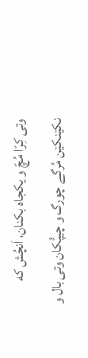وتی کِرّا مُچّ و یکجاه بکنان، اَنچُش که نکێنکێن مُرگے چورگ و چیپُّکان وتی بال و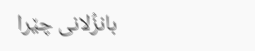بانزُلانی چێرا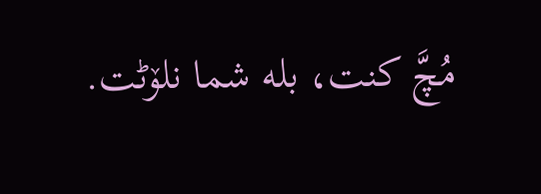مُچَّ کنت، بله شما نلۆٹت.